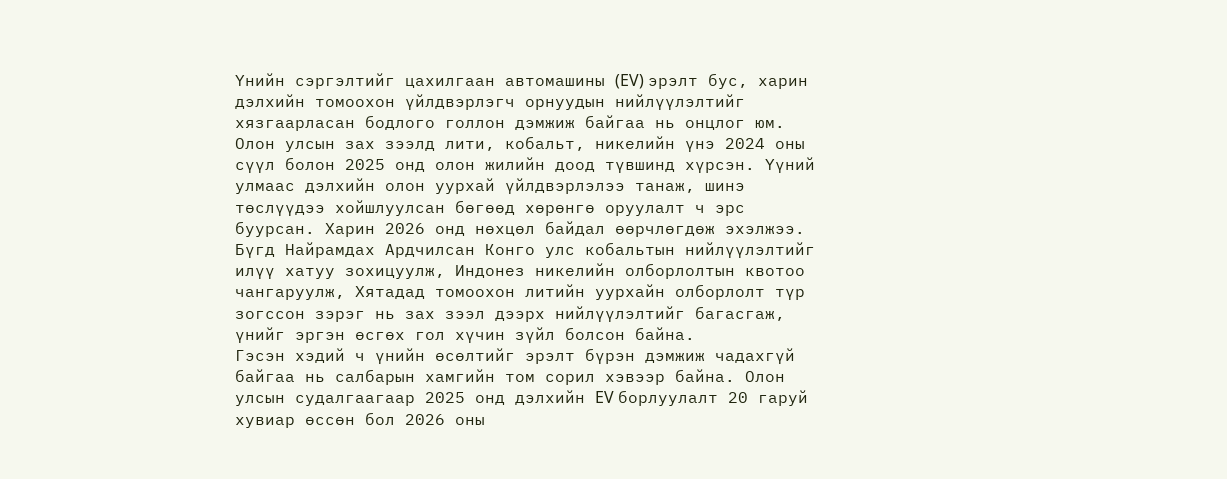Үнийн сэргэлтийг цахилгаан автомашины (EV) эрэлт бус, харин дэлхийн томоохон үйлдвэрлэгч орнуудын нийлүүлэлтийг хязгаарласан бодлого голлон дэмжиж байгаа нь онцлог юм.
Олон улсын зах зээлд лити, кобальт, никелийн үнэ 2024 оны сүүл болон 2025 онд олон жилийн доод түвшинд хүрсэн. Үүний улмаас дэлхийн олон уурхай үйлдвэрлэлээ танаж, шинэ төслүүдээ хойшлуулсан бөгөөд хөрөнгө оруулалт ч эрс буурсан. Харин 2026 онд нөхцөл байдал өөрчлөгдөж эхэлжээ. Бүгд Найрамдах Ардчилсан Конго улс кобальтын нийлүүлэлтийг илүү хатуу зохицуулж, Индонез никелийн олборлолтын квотоо чангаруулж, Хятадад томоохон литийн уурхайн олборлолт түр зогссон зэрэг нь зах зээл дээрх нийлүүлэлтийг багасгаж, үнийг эргэн өсгөх гол хүчин зүйл болсон байна.
Гэсэн хэдий ч үнийн өсөлтийг эрэлт бүрэн дэмжиж чадахгүй байгаа нь салбарын хамгийн том сорил хэвээр байна. Олон улсын судалгаагаар 2025 онд дэлхийн EV борлуулалт 20 гаруй хувиар өссөн бол 2026 оны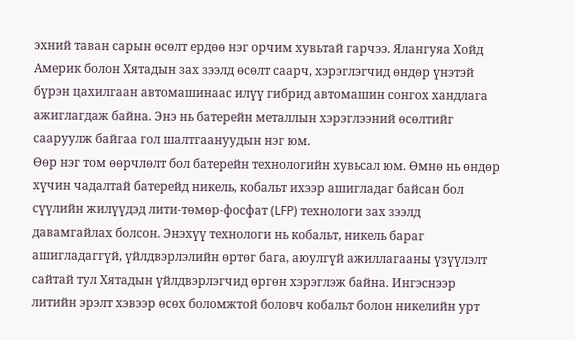эхний таван сарын өсөлт ердөө нэг орчим хувьтай гарчээ. Ялангуяа Хойд Америк болон Хятадын зах зээлд өсөлт саарч, хэрэглэгчид өндөр үнэтэй бүрэн цахилгаан автомашинаас илүү гибрид автомашин сонгох хандлага ажиглагдаж байна. Энэ нь батерейн металлын хэрэглээний өсөлтийг сааруулж байгаа гол шалтгаануудын нэг юм.
Өөр нэг том өөрчлөлт бол батерейн технологийн хувьсал юм. Өмнө нь өндөр хүчин чадалтай батерейд никель, кобальт ихээр ашигладаг байсан бол сүүлийн жилүүдэд лити-төмөр-фосфат (LFP) технологи зах зээлд давамгайлах болсон. Энэхүү технологи нь кобальт, никель бараг ашигладаггүй, үйлдвэрлэлийн өртөг бага, аюулгүй ажиллагааны үзүүлэлт сайтай тул Хятадын үйлдвэрлэгчид өргөн хэрэглэж байна. Ингэснээр литийн эрэлт хэвээр өсөх боломжтой боловч кобальт болон никелийн урт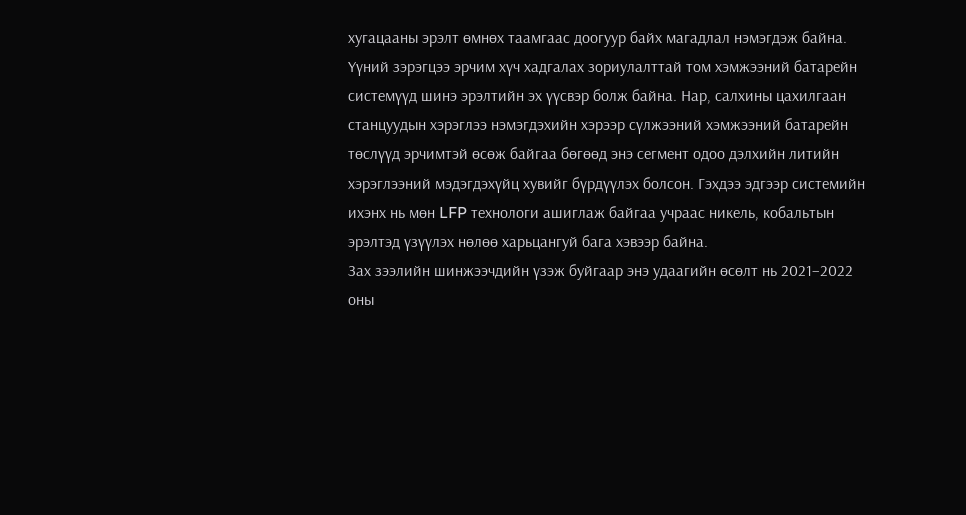хугацааны эрэлт өмнөх таамгаас доогуур байх магадлал нэмэгдэж байна.
Үүний зэрэгцээ эрчим хүч хадгалах зориулалттай том хэмжээний батарейн системүүд шинэ эрэлтийн эх үүсвэр болж байна. Нар, салхины цахилгаан станцуудын хэрэглээ нэмэгдэхийн хэрээр сүлжээний хэмжээний батарейн төслүүд эрчимтэй өсөж байгаа бөгөөд энэ сегмент одоо дэлхийн литийн хэрэглээний мэдэгдэхүйц хувийг бүрдүүлэх болсон. Гэхдээ эдгээр системийн ихэнх нь мөн LFP технологи ашиглаж байгаа учраас никель, кобальтын эрэлтэд үзүүлэх нөлөө харьцангуй бага хэвээр байна.
Зах зээлийн шинжээчдийн үзэж буйгаар энэ удаагийн өсөлт нь 2021–2022 оны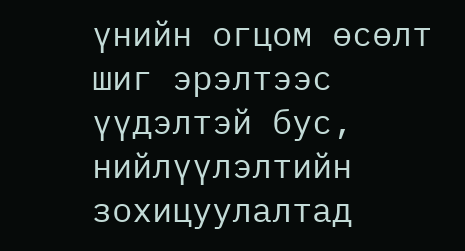үнийн огцом өсөлт шиг эрэлтээс үүдэлтэй бус, нийлүүлэлтийн зохицуулалтад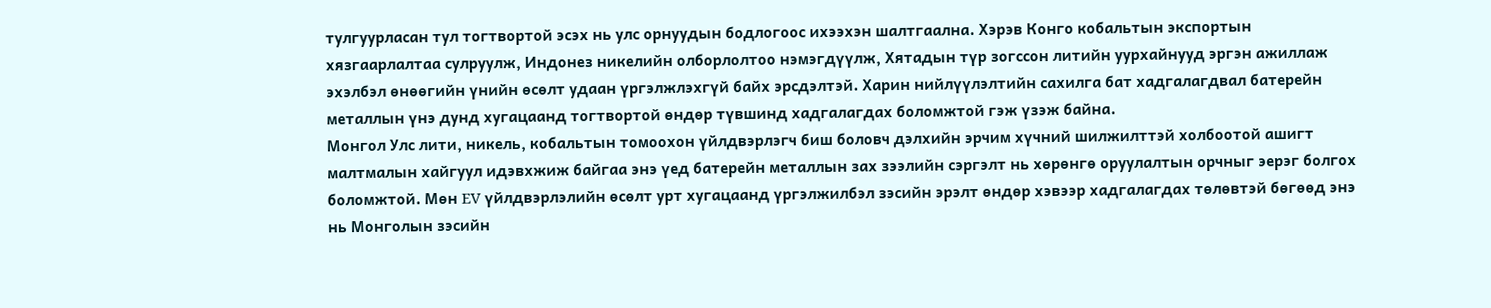тулгуурласан тул тогтвортой эсэх нь улс орнуудын бодлогоос ихээхэн шалтгаална. Хэрэв Конго кобальтын экспортын хязгаарлалтаа сулруулж, Индонез никелийн олборлолтоо нэмэгдүүлж, Хятадын түр зогссон литийн уурхайнууд эргэн ажиллаж эхэлбэл өнөөгийн үнийн өсөлт удаан үргэлжлэхгүй байх эрсдэлтэй. Харин нийлүүлэлтийн сахилга бат хадгалагдвал батерейн металлын үнэ дунд хугацаанд тогтвортой өндөр түвшинд хадгалагдах боломжтой гэж үзэж байна.
Монгол Улс лити, никель, кобальтын томоохон үйлдвэрлэгч биш боловч дэлхийн эрчим хүчний шилжилттэй холбоотой ашигт малтмалын хайгуул идэвхжиж байгаа энэ үед батерейн металлын зах зээлийн сэргэлт нь хөрөнгө оруулалтын орчныг эерэг болгох боломжтой. Мөн EV үйлдвэрлэлийн өсөлт урт хугацаанд үргэлжилбэл зэсийн эрэлт өндөр хэвээр хадгалагдах төлөвтэй бөгөөд энэ нь Монголын зэсийн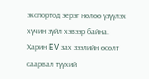экспортод эерэг нөлөө үзүүлэх хүчин зүйл хэвээр байна. Харин EV зах зээлийн өсөлт саарвал түүхий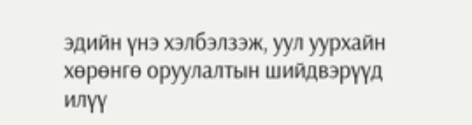эдийн үнэ хэлбэлзэж, уул уурхайн хөрөнгө оруулалтын шийдвэрүүд илүү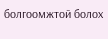болгоомжтой болох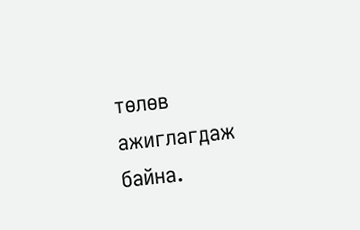төлөв ажиглагдаж байна.